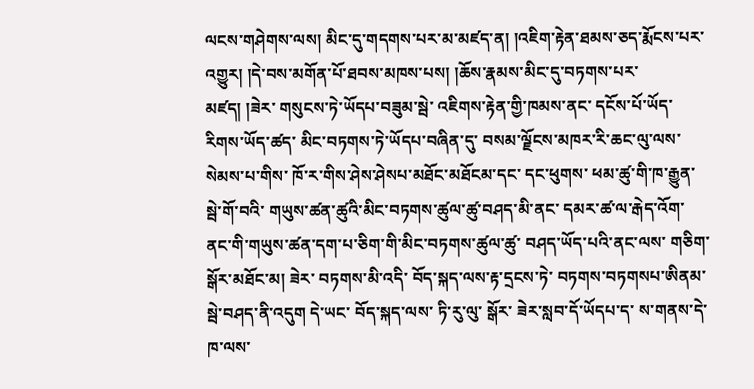ལངས་གཤེགས་ལས། མིང་དུ་གདགས་པར་མ་མཛད་ན། །འཇིག་རྟེན་ཐམས་ཅད་རྨོངས་པར་འགྱུར། །དེ་བས་མགོན་པོ་ཐབས་མཁས་པས། །ཆོས་རྣམས་མིང་དུ་བཏགས་པར་མཛད། །ཟེར་ གསུངས་ཏེ་ཡོདཔ་བཟུམ་སྦེ་ འཇིགས་རྟེན་གྱི་ཁམས་ནང་ དངོས་པོ་ཡོད་རིགས་ཡོད་ཚད་ མིང་བཏགས་ཏེ་ཡོདཔ་བཞིན་དུ་ བསམ་ལྗོངས་མཁར་རི་ཆང་ལུ་ལས་ སེམས་པ་གིས་ ཁོ་ར་གིས་ཤེས་ཤེསཔ་མཐོང་མཐོངམ་དང་ དང་ཕུགས་ ཕམ་ཚུ་གི་ཁ་རྒྱུན་སྦེ་གོ་བའི་ གཡུས་ཚན་ཚུའི་མིང་བཏགས་ཚུལ་ཚུ་བཤད་མི་ནང་ དམར་ཚ་ལ་རྒེད་འོག་ནང་གི་གཡུས་ཚན་དག་པ་ཅིག་གི་མིང་བཏགས་ཚུལ་ཚུ་ བཤད་ཡོད་པའི་ནང་ལས་ གཅིག་ སྒོར་མཐོང་མ། ཟེར་ བཏགས་མི་འདི་ བོད་སྐད་ལས་རྟ་དྲངས་ཏེ་ བཏགས་བཏགསཔ་ཨིནམ་སྦེ་བཤད་ནི་འདུག དེ་ཡང་ བོད་སྐད་ལས་ ཏི་རུ་ལུ་ སྒོར་ ཟེར་སླབ་དོ་ཡོདཔ་ད་ ས་གནས་དེ་ཁ་ལས་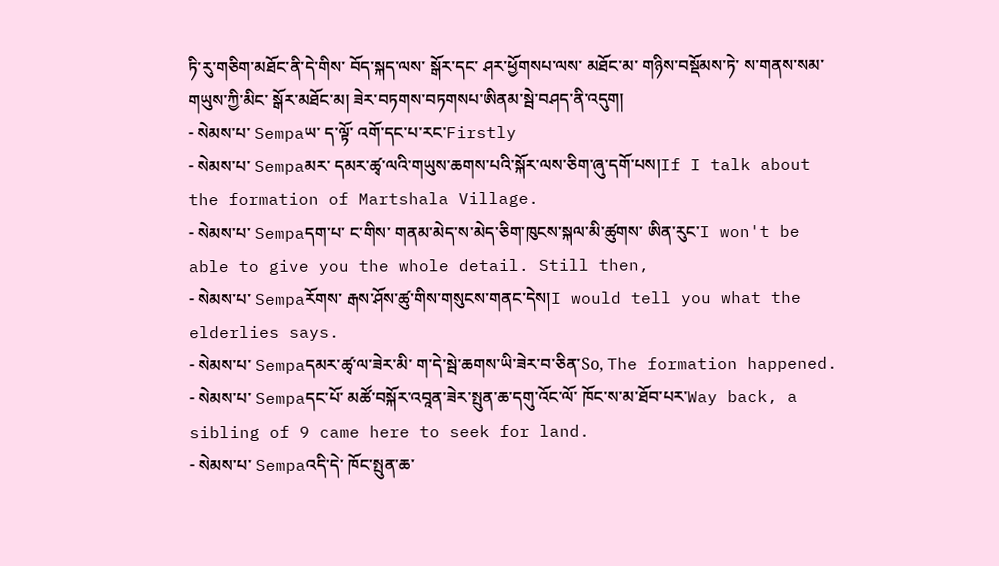ཏི་རུ་གཅིག་མཐོང་ནི་དེ་གིས་ བོད་སྐད་ལས་ སྒོར་དང་ ཤར་ཕྱོགསཔ་ལས་ མཐོང་མ་ གཉིས་བསྡོམས་ཏེ་ ས་གནས་སམ་གཡུས་ཀྱི་མིང་ སྒོར་མཐོང་མ། ཟེར་བཏགས་བཏགསཔ་ཨིནམ་སྦེ་བཤད་ནི་འདུག།
- སེམས་པ་ Sempaཡ་ ད་ལྟོ་ འགོ་དང་པ་རང་Firstly
- སེམས་པ་ Sempaམར་ དམར་ཚྭ་ལའི་གཡུས་ཆགས་པའི་སྐོར་ལས་ཅིག་ཞུ་དགོ་པས།If I talk about the formation of Martshala Village.
- སེམས་པ་ Sempaདག་པ་ ང་གིས་ གནམ་མེད་ས་མེད་ཅིག་ཁུངས་སྐལ་མི་ཚུགས་ ཨིན་རུང་I won't be able to give you the whole detail. Still then,
- སེམས་པ་ Sempaརོགས་ རྒས་ཤོས་ཚུ་གིས་གསུངས་གནང་དེས།I would tell you what the elderlies says.
- སེམས་པ་ Sempaདམར་ཚྭ་ལ་ཟེར་མི་ ག་དེ་སྦེ་ཆགས་ཡི་ཟེར་བ་ཅིན་So, The formation happened.
- སེམས་པ་ Sempaདང་པོ་ མཚོ་བསྐོར་འབཱན་ཟེར་སྤུན་ཆ་དགུ་འོང་ལོ་ ཁོང་ས་མ་ཐོབ་པར་Way back, a sibling of 9 came here to seek for land.
- སེམས་པ་ Sempaའདི་དེ་ ཁོང་སྤུན་ཆ་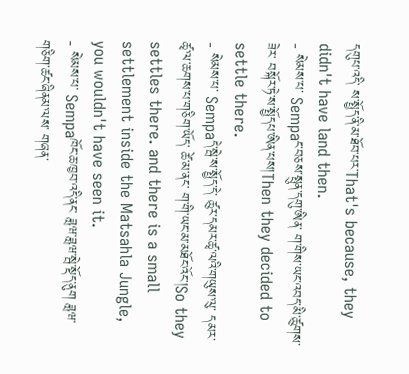དགུཔ་འདི་ ས་སྤྱོད་ནི་མ་ཐོབ་པར་That's because, they didn't have land then.
- སེམས་པ་ Sempaང་བཅས་སྤུན་དགུ་ཨིན་ ག་གིས་ཡང་འབད་མི་ཚུགས་ཟེར་ བསྐོར་ཏེ་ས་སྤྱོདཔ་ཨིན་པས།Then they decided to settle there.
- སེམས་པ་ Sempaདེ་སྦེ་ས་སྤྱོད་དེ་ ཚུར་དམར་ཚྭ་ལའི་གཡུས་ལུ་ དམར་ཚྭ་ལ་ཆགས་པ་གཅིག་ཡོད་ ཚེ་མ་ནང་ ག་གི་ཡང་མ་མཐོང་འོང་།So they settles there. and there is a small settlement inside the Matsahla Jungle, you wouldn't have seen it.
- སེམས་པ་ Sempaཁོང་ཆ་ཁྱབ་འདི་ནང་ ཟླཝ་ཟླཝ་སྦེ་སྡོད་ནུག ཟླཝ་གཅིག་ཚང་ཞིནམ་ལས་ གཞན་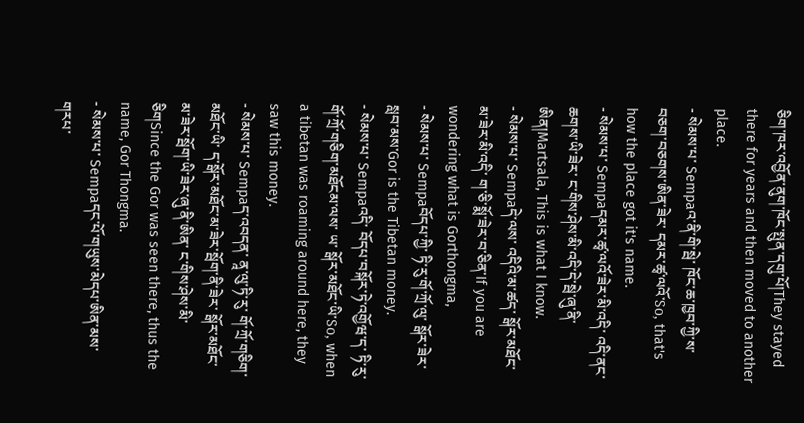ཅིག་ཁར་འབྱོན་ནུག་ཁོང་སྤུན་དགུ་པོ།They stayed there for years and then moved to another place.
- སེམས་པ་ Sempaའ་ནི་གི་སྦེ་ ཁོང་ཆ་ཁྱབ་ཀྱི་ས་བཅག་བཅགས་ཨིན་ཟེར་ དམར་ཚྭ་ལའོ་So, that's how the place got it's name.
- སེམས་པ་ Sempaདམར་ཚྭ་ལའོ་ཟེར་མི་འདི་ འདི་ནང་ཆགས་ཡི་ཟེར་ ང་གིས་ཤེས་མི་འདི་དེ་སྦེ་ཞུ་ནི་ཨིན།Martsala, This is what I know.
- སེམས་པ་ Sempaདེ་ལས་ འདིའི་མ་ཚད་ སྒོར་མཐོང་མ་ཟེར་མི་འདི་ ག་ཅི་སྨོ་ཟེར་བ་ཅིན་If you are wondering what is Gorthongma,
- སེམས་པ་ Sempaབོདཔ་ཀྱི་ ཏི་རུ་གོ་ཀྲོ་ལུ་ སྒོར་ཟེར་སླབ་མས་Gor is the Tibetan money.
- སེམས་པ་ Sempaའདི་ བོདཔ་བསྐོར་ཏེ་འགྱོཝ་ད་ ཏི་རུ་གོ་ཀྲོ་གཅིག་མཐོངམ་ལས་ ཡ་ སྒོར་མཐོང་ཡི་So, when a tibetan was roaming around here, they saw this money.
- སེམས་པ་ Sempaད་འབདན་ ནཱ་ལུ་ཏི་རུ་ གོ་ཀྲོ་གཅིག་མཐོང་ཡི་ ད་སྒོར་མཐོང་མ་ཟེར་སྦོག་ནི་ཟེར་ སྒོར་མཐོང་མ་ཟེར་སྦོག་ཡི་ཟེར་ཞུ་ནི་ཨིན་ ང་གིས་ཤེས་མི་ཅིགSince the Gor was seen there, thus the name, Gor Thongma.
- སེམས་པ་ Sempaདང་པོ་གཡུས་མེདཔ་ཨིན་མས་ གརཔ་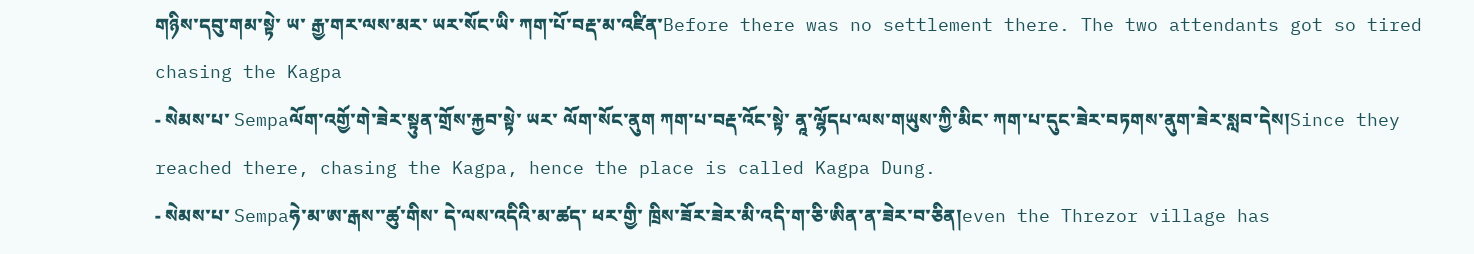གཉིས་དབུ་གམ་སྟེ་ ཡ་ རྒྱ་གར་ལས་མར་ ཡར་སོང་ཡི་ ཀག་པོ་བརྡ་མ་འཛིན་Before there was no settlement there. The two attendants got so tired chasing the Kagpa
- སེམས་པ་ Sempaལོག་འགྱོ་གེ་ཟེར་སྟུན་གྲོས་རྐྱབ་སྟེ་ ཡར་ ལོག་སོང་ནུག ཀག་པ་བརྡ་འོང་སྟེ་ ནཱ་ལྷོདཔ་ལས་གཡུས་ཀྱི་མིང་ ཀག་པ་དུང་ཟེར་བཏགས་ནུག་ཟེར་སླབ་དེས།Since they reached there, chasing the Kagpa, hence the place is called Kagpa Dung.
- སེམས་པ་ Sempaཧེ་མ་ཨ་རྒས་་ཚུ་གིས་ དེ་ལས་འདིའི་མ་ཚད་ ཕར་གྱི་ ཁྲིས་ཟོར་ཟེར་མི་འདི་ག་ཅི་ཨིན་ན་ཟེར་བ་ཅིན།even the Threzor village has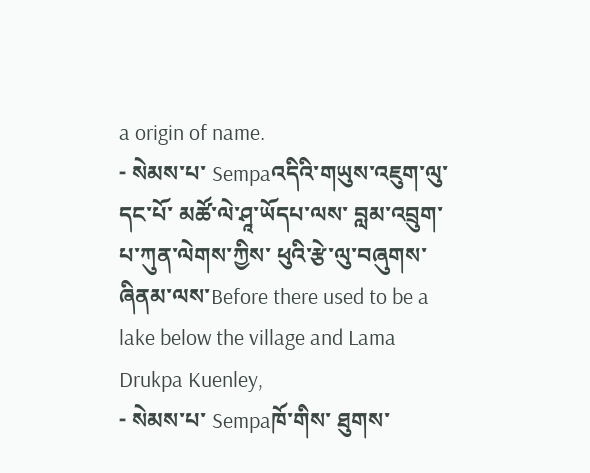a origin of name.
- སེམས་པ་ Sempaའདིའི་གཡུས་འཇུག་ལུ་དང་པོ་ མཚོ་ལེ་ཤཱ་ཡོདཔ་ལས་ བླམ་འབྲུག་པ་ཀུན་ལེགས་ཀྱིས་ ཕུའི་རྩེ་ལུ་བཞུགས་ཞིནམ་ལས་Before there used to be a lake below the village and Lama Drukpa Kuenley,
- སེམས་པ་ Sempaཁོ་གིས་ ཐུགས་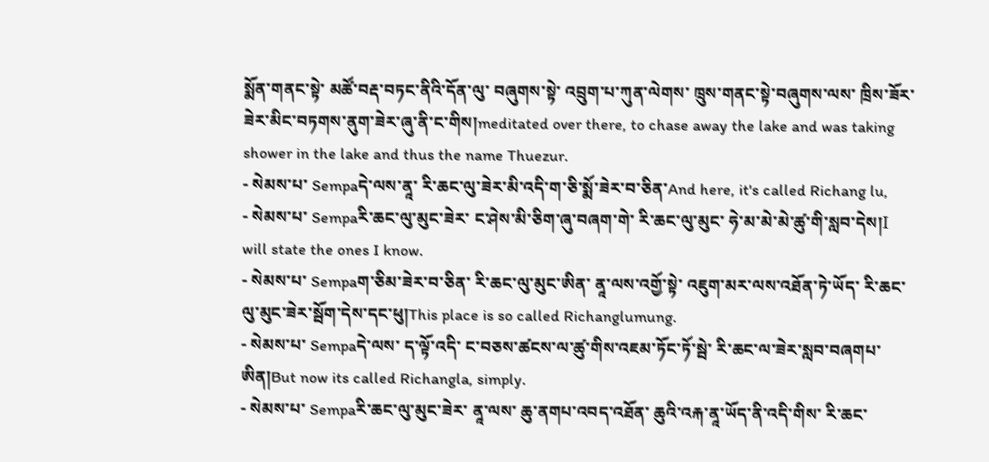སྨོན་གནང་སྟེ་ མཚོ་བརྡ་བཏང་ནིའི་དོན་ལུ་ བཞུགས་སྟེ་ འབྲུག་པ་ཀུན་ལེགས་ ཁྲུས་གནང་སྟེ་བཞུགས་ལས་ ཁྲིས་ཟོར་ཟེར་མིང་བཏགས་ནུག་ཟེར་ཞུ་ནི་ང་གིས།meditated over there, to chase away the lake and was taking shower in the lake and thus the name Thuezur.
- སེམས་པ་ Sempaདེ་ལས་ནཱ་ རི་ཆང་ལུ་ཟེར་མི་འདི་ག་ཅི་སྨོ་ཟེར་བ་ཅིན་And here, it's called Richang lu,
- སེམས་པ་ Sempaརི་ཆང་ལུ་མུང་ཟེར་ ང་ཤེས་མི་ཅིག་ཞུ་བཞག་གེ་ རི་ཆང་ལུ་མུང་ ཧེ་མ་མེ་མེ་ཚུ་གི་སླབ་དེས།I will state the ones I know.
- སེམས་པ་ Sempaག་ཅིམ་ཟེར་བ་ཅིན་ རི་ཆང་ལུ་མུང་ཨིན་ ནཱ་ལས་འགྱོ་སྟེ་ འཇུག་མར་ལས་འཐོན་ཏེ་ཡོད་ རི་ཆང་ལུ་མུང་ཟེར་སྦོག་དེས་དང་ཕུ།This place is so called Richanglumung.
- སེམས་པ་ Sempaདེ་ལས་ ད་ལྟོ་འདི་ ང་བཅས་ཚངས་ལ་ཚུ་གིས་འཇམ་ཏོང་ཏོ་སྦེ་ རི་ཆང་ལ་ཟེར་སླབ་བཞགཔ་ཨིན།But now its called Richangla, simply.
- སེམས་པ་ Sempaརི་ཆང་ལུ་མུང་ཟེར་ ནཱ་ལས་ ཆུ་ནགཔ་འབད་འཐོན་ ཆུའི་འརྐ་ནཱ་ཡོད་ནི་འདི་གིས་ རི་ཆང་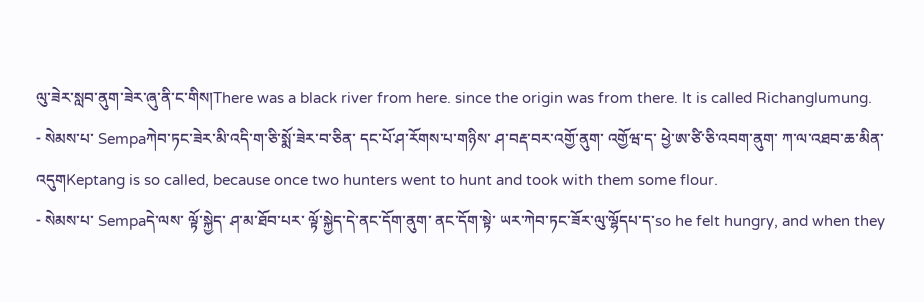ལུ་ཟེར་སླབ་ནུག་ཟེར་ཞུ་ནི་ང་གིས།There was a black river from here. since the origin was from there. It is called Richanglumung.
- སེམས་པ་ Sempaཀེབ་ཏང་ཟེར་མི་འདི་ག་ཅི་སྨོ་ཟེར་བ་ཅིན་ དང་པོ་ཤ་རོགས་པ་གཉིས་ ཤ་བརྡ་བར་འགྱོ་ནུག་ འགྱོཝ་ད་ ཕྱེ་ཨ་ཙི་ཅི་འབག་ནུག་ ཀ་ལ་འཐབ་ཆ་མིན་འདུགKeptang is so called, because once two hunters went to hunt and took with them some flour.
- སེམས་པ་ Sempaདེ་ལས་ ལྟོ་སྐྱེད་ ཤ་མ་ཐོབ་པར་ ལྟོ་སྐྱེད་དེ་ནང་དོག་ནུག་ ནང་དོག་སྟེ་ ཡར་ཀེབ་ཏང་ཟོར་ལུ་ལྷོདཔ་ད་so he felt hungry, and when they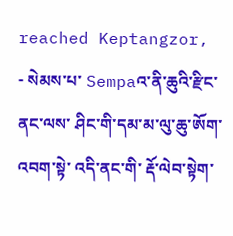reached Keptangzor,
- སེམས་པ་ Sempaའ་ནི་ཆུའི་རྫིང་ནང་ལས་ ཤིང་གི་དམ་མ་ལུ་ཆུ་ཨོག་འབག་སྟེ་ འདི་ནང་གི་ རྡོ་ལེབ་སྟེག་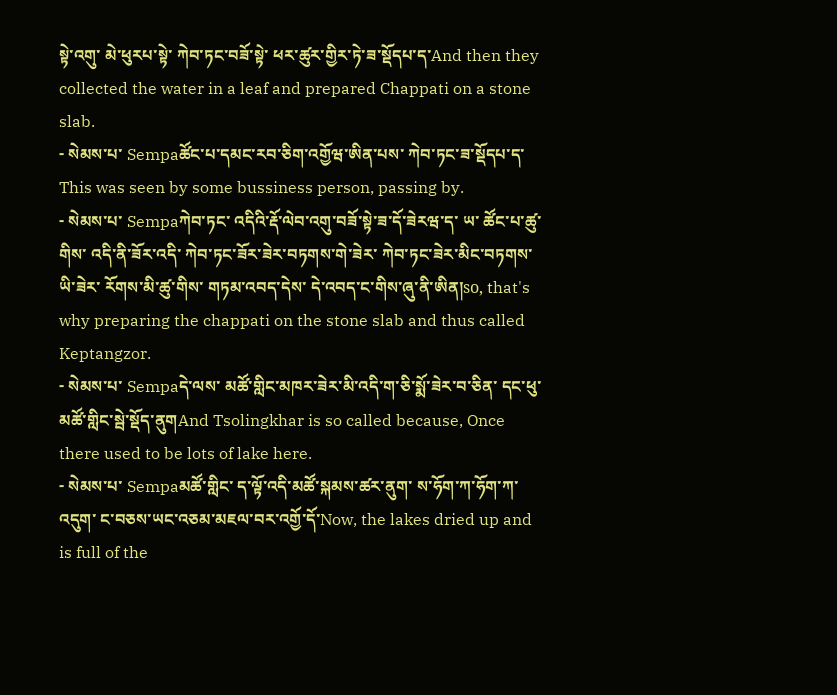སྟེ་འགུ་ མེ་ཕུརཔ་སྟེ་ ཀེབ་ཏང་བཟོ་སྟེ་ ཕར་ཚུར་གྱིར་ཏེ་ཟ་སྡོདཔ་ད་And then they collected the water in a leaf and prepared Chappati on a stone slab.
- སེམས་པ་ Sempaཚོང་པ་དམང་རབ་ཅིག་འགྱོཝ་ཨིན་པས་ ཀེབ་ཏང་ཟ་སྡོདཔ་ད་This was seen by some bussiness person, passing by.
- སེམས་པ་ Sempaཀེབ་ཏང་ འདིའི་རྡོ་ལེབ་འགུ་བཟོ་སྟེ་ཟ་དོ་ཟེརཝ་ད་ ཡ་ ཚོང་པ་ཚུ་གིས་ འདི་ནི་ཟོར་འདི་ ཀེབ་ཏང་ཟོར་ཟེར་བཏགས་གེ་ཟེར་ ཀེབ་ཏང་ཟེར་མིང་བཏགས་ཡི་ཟེར་ རོགས་མི་ཚུ་གིས་ གཏམ་འབད་དེས་ དེ་འབད་ང་གིས་ཞུ་ནི་ཨིན།so, that's why preparing the chappati on the stone slab and thus called Keptangzor.
- སེམས་པ་ Sempaདེ་ལས་ མཚོ་གླིང་མཁར་ཟེར་མི་འདི་ག་ཅི་སྨོ་ཟེར་བ་ཅིན་ དང་ཕུ་ མཚོ་གླིང་སྦེ་སྡོད་ནུགAnd Tsolingkhar is so called because, Once there used to be lots of lake here.
- སེམས་པ་ Sempaམཚོ་གླིང་ ད་ལྟོ་འདི་མཚོ་སྐམས་ཚར་ནུག་ ས་ཧོག་ཀ་ཧོག་ཀ་འདུག་ ང་བཅས་ཡང་འཅམ་མཇལ་བར་འགྱོ་དོ་Now, the lakes dried up and is full of the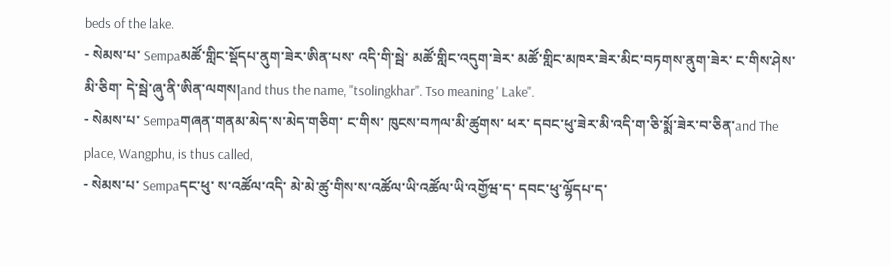beds of the lake.
- སེམས་པ་ Sempaམཚོ་གླིང་སྡོདཔ་ནུག་ཟེར་ཨིན་པས་ འདི་གི་སྦེ་ མཚོ་གླིང་འདུག་ཟེར་ མཚོ་གླིང་མཁར་ཟེར་མིང་བཏགས་ནུག་ཟེར་ ང་གིས་ཤེས་མི་ཅིག་ དེ་སྦེ་ཞུ་ནི་ཨིན་ལགས།and thus the name, "tsolingkhar". Tso meaning ' Lake".
- སེམས་པ་ Sempaགཞན་གནམ་མེད་ས་མེད་གཅིག་ ང་གིས་ ཁུངས་བཀལ་མི་ཚུགས་ ཕར་ དབང་ཕུ་ཟེར་མི་འདི་ག་ཅི་སྨོ་ཟེར་བ་ཅིན་and The place, Wangphu, is thus called,
- སེམས་པ་ Sempaདང་ཕུ་ ས་འཚོལ་འདི་ མེ་མེ་ཚུ་གིས་ས་འཚོལ་ཡི་འཚོལ་ཡི་འགྱོཝ་ད་ དབང་ཕུ་ལྷོདཔ་ད་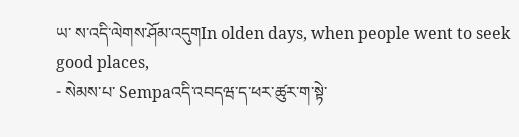ཡ་ ས་འདི་ལེགས་ཤོམ་འདུགIn olden days, when people went to seek good places,
- སེམས་པ་ Sempaའདི་འབདཝ་ད་ཕར་ཚུར་ག་སྟེ་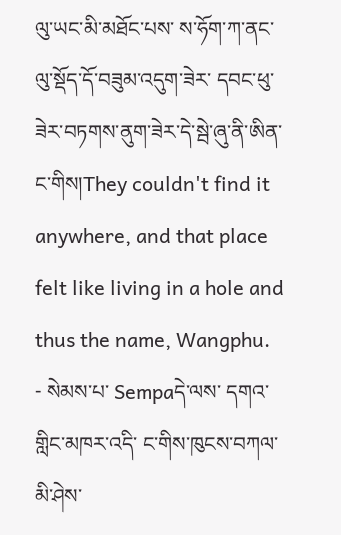ལུ་ཡང་མི་མཐོང་པས་ ས་ཧོག་ཀ་ནང་ལུ་སྡོད་དོ་བཟུམ་འདུག་ཟེར་ དབང་ཕུ་ཟེར་བཏགས་ནུག་ཟེར་དེ་སྦེ་ཞུ་ནི་ཨིན་ང་གིས།They couldn't find it anywhere, and that place felt like living in a hole and thus the name, Wangphu.
- སེམས་པ་ Sempaདེ་ལས་ དགའ་གླིང་མཁར་འདི་ ང་གིས་ཁུངས་བཀལ་མི་ཤེས་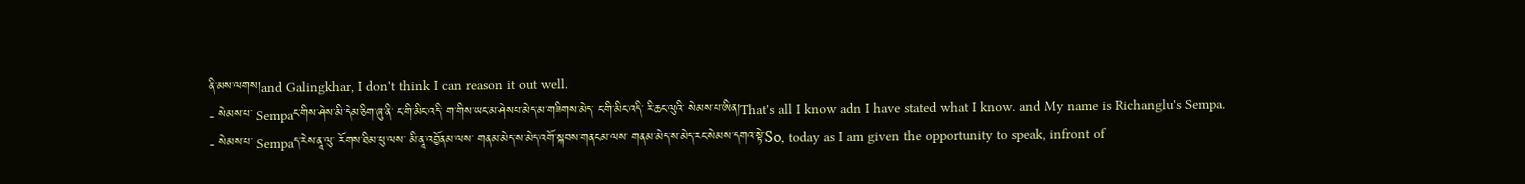ནི་མས་ལགས།and Galingkhar, I don't think I can reason it out well.
- སེམས་པ་ Sempaང་གིས་ཤེས་མི་དེམ་ཅིག་ཞུ་ནི་ ང་གི་མིང་འདི་ ག་གིས་ཡང་མ་ཤེསཔ་མེད་མ་གཟིགས་མེད་ ང་གི་མིང་འདི་ རི་ཆང་ལུའི་ སེམས་པ་ཨིན།That's all I know adn I have stated what I know. and My name is Richanglu's Sempa.
- སེམས་པ་ Sempaད་རེས་ནཱ་ལུ་ རོགས་ཐིམ་ཕུ་ལས་ མི་ནཱ་འབྱོནམ་ལས་ གནམ་མེད་ས་མེད་འགོ་སྐབས་གནངམ་ལས་ གནམ་མེད་ས་མེད་རང་སེམས་དགའ་སྟེ་So, today as I am given the opportunity to speak, infront of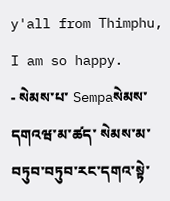y'all from Thimphu, I am so happy.
- སེམས་པ་ Sempaསེམས་དགའཝ་མ་ཚད་ སེམས་མ་བཏུབ་བཏུབ་རང་དགའ་སྟེ་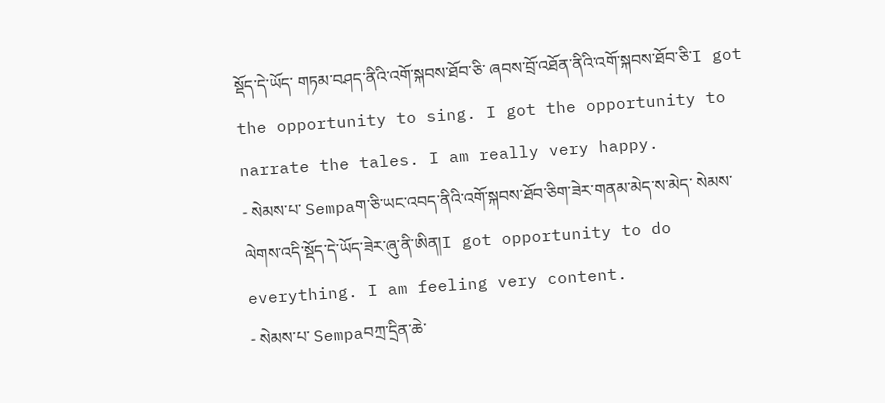སྡོད་དེ་ཡོད་ གཏམ་བཤད་ནིའི་འགོ་སྐབས་ཐོབ་ཅི་ ཞབས་བྲོ་འཐོན་ནིའི་འགོ་སྐབས་ཐོབ་ཅི་I got the opportunity to sing. I got the opportunity to narrate the tales. I am really very happy.
- སེམས་པ་ Sempaག་ཅི་ཡང་འབད་ནིའི་འགོ་སྐབས་ཐོབ་ཅིག་ཟེར་གནམ་མེད་ས་མེད་ སེམས་ལེགས་འདི་སྡོད་དེ་ཡོད་ཟེར་ཞུ་ནི་ཨིན།I got opportunity to do everything. I am feeling very content.
- སེམས་པ་ Sempaབཀྲ་དྲིན་ཆེ་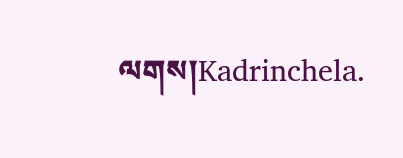ལགས།Kadrinchela.